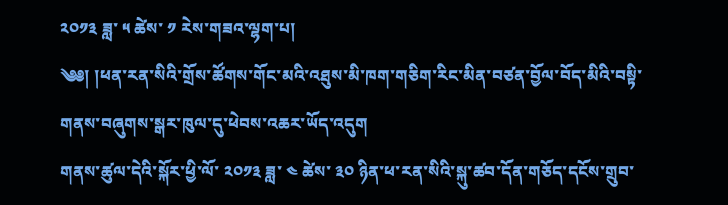༢༠༡༣ ཟླ་ ༥ ཚེས་ ༡ རེས་གཟའ་ལྷག་པ།
༄༅། །ཕན་རན་སིའི་གྲོས་ཚོགས་གོང་མའི་འཐུས་མི་ཁག་གཅིག་རིང་མིན་བཙན་བྱོལ་བོད་མིའི་བསྟི་གནས་བཞུགས་སྒར་ཁུལ་དུ་ཕེབས་འཆར་ཡོད་འདུག
གནས་ཚུལ་དེའི་སྐོར་ཕྱི་ལོ་ ༢༠༡༣ ཟླ་ ༤ ཚེས་ ༣༠ ཉིན་ཕ་རན་སིའི་སྐུ་ཚབ་དོན་གཅོད་དངོས་གྲུབ་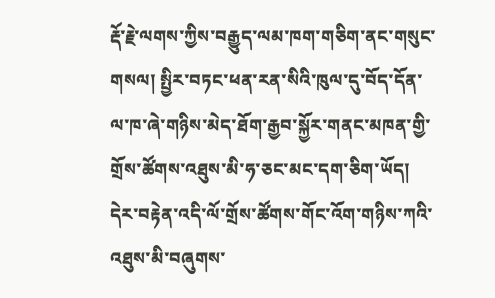རྡོ་རྗེ་ལགས་ཀྱིས་བརྒྱུད་ལམ་ཁག་གཅིག་ནང་གསུང་གསལ། སྤྱིར་བཏང་ཕན་རན་སིའི་ཁུལ་དུ་བོད་དོན་ལ་ཁ་ཞེ་གཉིས་མེད་ཐོག་རྒྱབ་སྐྱོར་གནང་མཁན་གྱི་གྲོས་ཚོགས་འཐུས་མི་ཧ་ཅང་མང་དག་ཅིག་ཡོད། དེར་བརྟེན་འདི་ལོ་གྲོས་ཚོགས་གོང་འོག་གཉིས་ཀའི་འཐུས་མི་བཞུགས་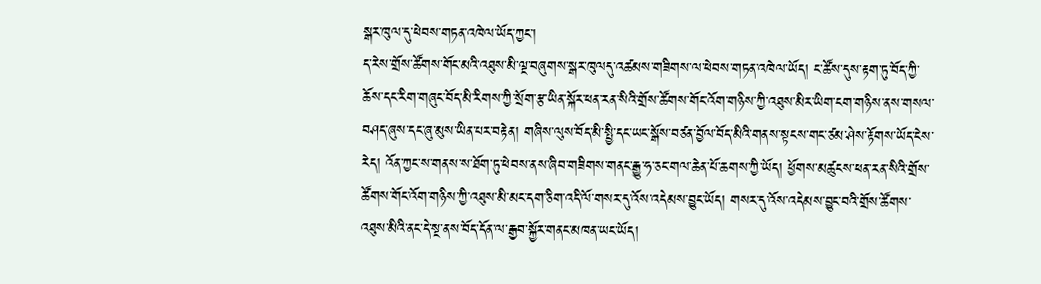སྒར་ཁུལ་དུ་ཕེབས་གཏན་འཁེལ་ཡོད་ཀྱང་།
ད་རེས་གྲོས་ཚོགས་གོང་མའི་འཐུས་མི་ལྔ་བཞུགས་སྒར་ཁུལདུ་འཚམས་གཟིགས་ལ་ཕེབས་གཏན་འཁེལ་ཡོད། ང་ཚོས་དུས་རྟག་ཏུ་བོད་ཀྱི་ཆོས་དང་རིག་གཞུང་བོད་མི་རིགས་ཀྱི་སྲོག་རྩ་ཡིན་སྐོར་ཕན་རན་སིའི་གྲོས་ཚོགས་གོང་འོག་གཉིས་ཀྱི་འཐུས་མིར་ཡིག་ངག་གཉིས་ནས་གསལ་བཤད་ཞུས་དང་ཞུ་མུས་ཡིན་པར་བརྟེན། གཞིས་ལུས་བོད་མི་སྤྱི་དང་ཡང་སྒོས་བཙན་བྱོལ་བོད་མིའི་གནས་སྟངས་གང་ཙམ་ཤེས་རྟོགས་ཡོད་ངེས་རེད། འོན་ཀྱང་ས་གནས་ས་ཐོག་ཏུ་ཕེབས་ནས་ཞིབ་གཟིགས་གནང་རྒྱུ་ཧ་ཅང་གལ་ཆེན་པོ་ཆགས་ཀྱི་ཡོད། ཕྱོགས་མཚུངས་ཕན་རན་སིའི་གྲོས་ཚོགས་གོང་འོག་གཉིས་ཀྱི་འཐུས་མི་མང་དག་ཅིག་འདི་ལོ་གསར་དུ་འོས་འདེམས་བྱུང་ཡོད། གསར་དུ་འོས་འདེམས་བྱུང་བའི་གྲོས་ཚོགས་འཐུས་མིའི་ནང་དེ་སྔ་ནས་བོད་དོན་ལ་རྒྱབ་སྐྱོར་གནང་མཁན་ཡང་ཡོད།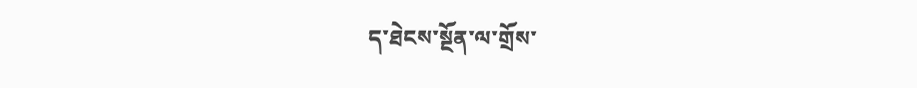ད་ཐེངས་སྔོན་ལ་གྲོས་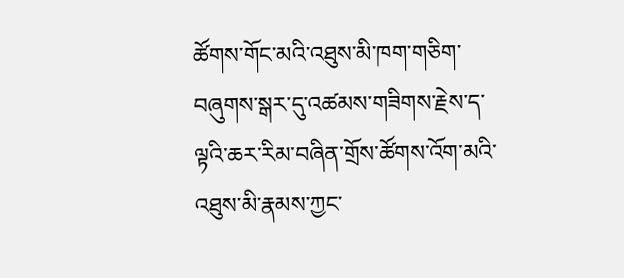ཚོགས་གོང་མའི་འཐུས་མི་ཁག་གཅིག་བཞུགས་སྒར་དུ་འཚམས་གཟིགས་རྗེས་ད་ལྟའི་ཆར་རིམ་བཞིན་གྲོས་ཚོགས་འོག་མའི་འཐུས་མི་རྣམས་ཀྱང་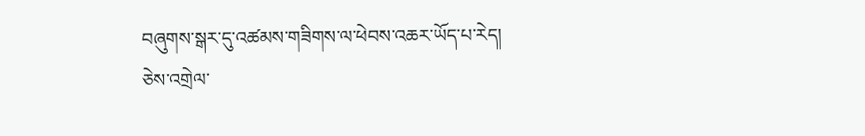བཞུགས་སྒར་དུ་འཚམས་གཟིགས་ལ་ཕེབས་འཆར་ཡོད་པ་རེད། ཅེས་འགྲེལ་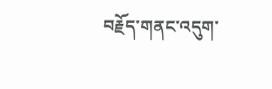བརྗོད་གནང་འདུག་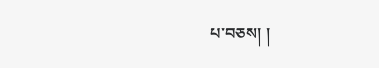པ་བཅས། །